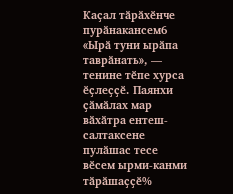Каҫал тӑрӑхӗнче пурӑнакансем6 «Ырӑ туни ырӑпа таврӑнать», — тенине тӗпе хурса ӗҫлеҫҫӗ. Паянхи ҫӑмӑлах мар вӑхӑтра ентеш-салтаксене пулӑшас тесе вӗсем ырми-канми тӑрӑшаҫҫӗ%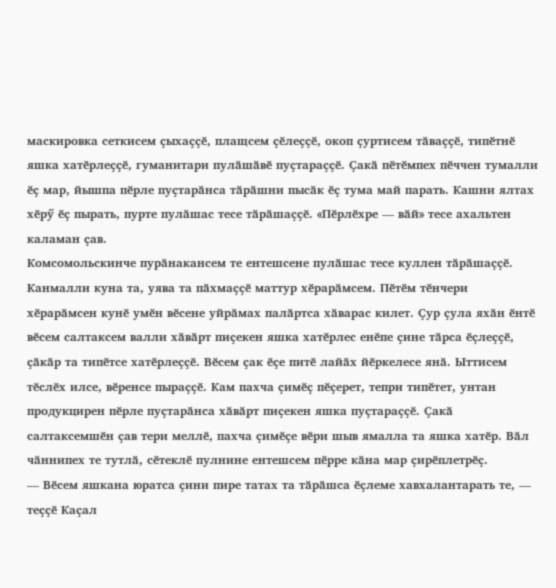маскировка сеткисем ҫыхаҫҫӗ, плащсем ҫӗлеҫҫӗ, окоп ҫуртисем тӑваҫҫӗ, типӗтнӗ яшка хатӗрлеҫҫӗ, гуманитари пулӑшӑвӗ пуҫтараҫҫӗ. Ҫакӑ пӗтӗмпех пӗччен тумалли ӗҫ мар, йышпа пӗрле пуҫтарӑнса тӑрӑшни пысӑк ӗҫ тума май парать. Кашни ялтах хӗрӳ ӗҫ пырать, пурте пулӑшас тесе тӑрӑшаҫҫӗ. «Пӗрлӗхре — вӑй» тесе ахальтен каламан ҫав.
Комсомольскинче пурӑнакансем те ентешсене пулӑшас тесе куллен тӑрӑшаҫҫӗ. Канмалли куна та, уява та пӑхмаҫҫӗ маттур хӗрарӑмсем. Пӗтӗм тӗнчери хӗрарӑмсен кунӗ умӗн вӗсене уйрӑмах палӑртса хӑварас килет. Ҫур ҫула яхӑн ӗнтӗ вӗсем салтаксем валли хӑвӑрт пиҫекен яшка хатӗрлес енӗпе ҫине тӑрса ӗҫлеҫҫӗ, ҫӑкӑр та типӗтсе хатӗрлеҫҫӗ. Вӗсем ҫак ӗҫе питӗ лайӑх йӗркелесе янӑ. Ыттисем тӗслӗх илсе, вӗренсе пыраҫҫӗ. Кам пахча ҫимӗҫ пӗҫерет, тепри типӗтет, унтан продукцирен пӗрле пуҫтарӑнса хӑвӑрт пиҫекен яшка пуҫтараҫҫӗ. Ҫакӑ салтаксемшӗн ҫав тери меллӗ, пахча ҫимӗҫе вӗри шыв ямалла та яшка хатӗр. Вӑл чӑннипех те тутлӑ, сӗтеклӗ пулнине ентешсем пӗрре кӑна мар ҫирӗплетрӗҫ.
— Вӗсем яшкана юратса ҫини пире татах та тӑрӑшса ӗҫлеме хавхалантарать те, — теҫҫӗ Каҫал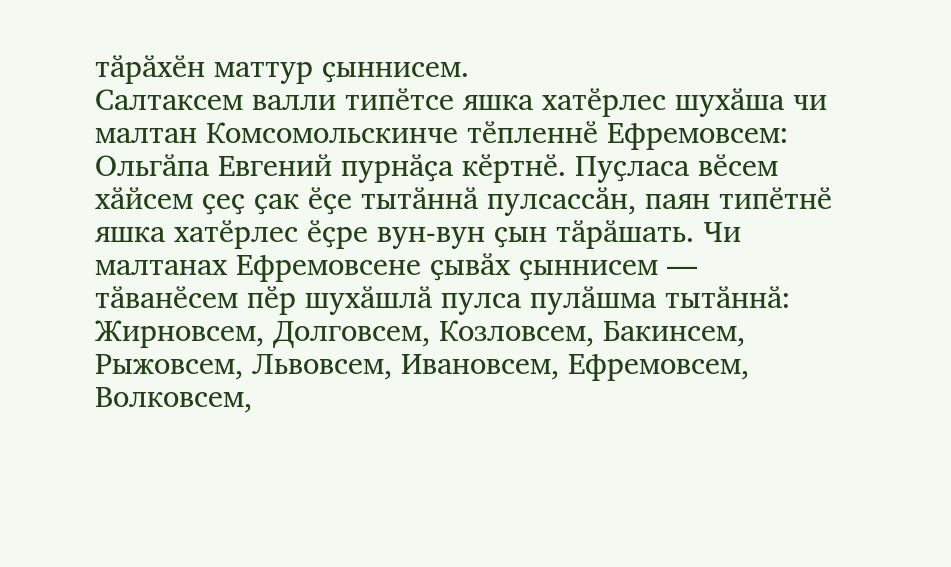тӑрӑхӗн маттур ҫыннисем.
Салтаксем валли типӗтсе яшка хатӗрлес шухӑша чи малтан Комсомольскинче тӗпленнӗ Ефремовсем: Ольгӑпа Евгений пурнӑҫа кӗртнӗ. Пуҫласа вӗсем хӑйсем ҫеҫ ҫак ӗҫе тытӑннӑ пулсассӑн, паян типӗтнӗ яшка хатӗрлес ӗҫре вун-вун ҫын тӑрӑшать. Чи малтанах Ефремовсене ҫывӑх ҫыннисем — тӑванӗсем пӗр шухӑшлӑ пулса пулӑшма тытӑннӑ: Жирновсем, Долговсем, Козловсем, Бакинсем, Рыжовсем, Львовсем, Ивановсем, Ефремовсем, Волковсем,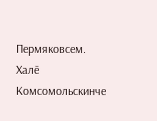Пермяковсем. Халӗ Комсомольскинче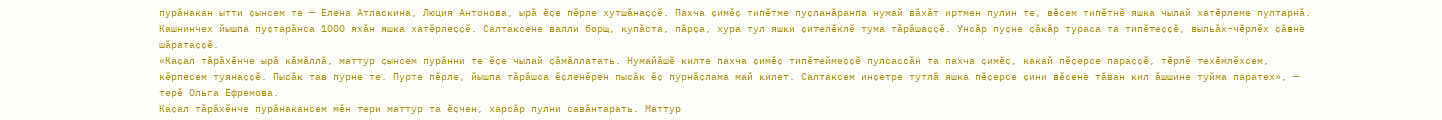пурӑнакан ытти ҫынсем те — Елена Атласкина, Люция Антонова, ырӑ ӗҫе пӗрле хутшӑнаҫҫӗ. Пахча ҫимӗҫ типӗтме пуҫланӑранпа нумай вӑхӑт иртмен пулин те, вӗсем типӗтнӗ яшка чылай хатӗрлеме пултарнӑ. Кашнинчех йышпа пуҫтарӑнса 1000 яхӑн яшка хатӗрлеҫҫӗ. Салтаксене валли борщ, купӑста, пӑрҫа, хура тул яшки ҫителӗклӗ тума тӑрӑшаҫҫӗ. Унсӑр пуҫне ҫӑкӑр тураса та типӗтеҫҫӗ, выльӑх-чӗрлӗх ҫӑвне шӑратаҫҫӗ.
«Каҫал тӑрӑхӗнче ырӑ кӑмӑллӑ, маттур ҫынсем пурӑнни те ӗҫе чылай ҫӑмӑллатать. Нумайӑшӗ килте пахча ҫимӗҫ типӗтеймеҫҫӗ пулсассӑн та пахча ҫимӗҫ, какай пӗҫерсе параҫҫӗ, тӗрлӗ техӗмлӗхсем, кӗрпесем туянаҫҫӗ. Пысӑк тав пурне те. Пурте пӗрле, йышпа тӑрӑшса ӗҫленӗрен пысӑк ӗҫ пурнӑҫлама май килет. Салтаксем инҫетре тутлӑ яшка пӗҫерсе ҫини вӗсене тӑван кил ӑшшине туйма паратех», — терӗ Ольга Ефремова.
Каҫал тӑрӑхӗнче пурӑнакансем мӗн тери маттур та ӗҫчен, харсӑр пулни савӑнтарать. Маттур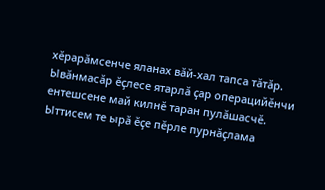хӗрарӑмсенче яланах вӑй-хал тапса тӑтӑр. Ывӑнмасӑр ӗҫлесе ятарлӑ ҫар операцийӗнчи ентешсене май килнӗ таран пулӑшасчӗ. Ыттисем те ырӑ ӗҫе пӗрле пурнӑҫлама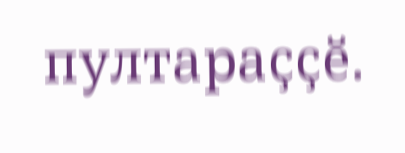пултараҫҫӗ.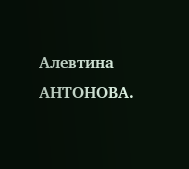Алевтина АНТОНОВА.